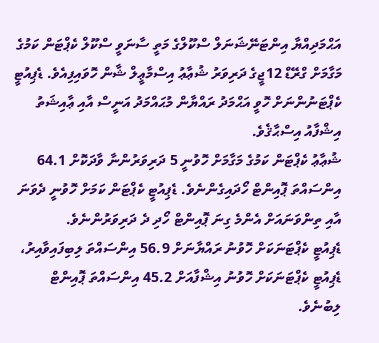އަޙްމަދިއްޔާ އިންޓަނޭޝަނަލް ސްކޫލްގެ މަތީ ސާނަވީ ސްކޫލް ކެޕްޓަން ކަމުގެ މަގާމަށް ގްރޭޑް 12ޖީގެ ދަރިވަރު ޝުޢާޢު އިސްމާޢީލް ޝާން ހޮވައިފިއެވެ. ޑެޕިއުޓީ ކެޕްޓަނުންނަށް ހޮވީ އަޙްމަދު ރައްޔާން މުޙައްމަދު އަނީސް އާއި ޢާއިޝަތު އިޝްފާއު އިސްޙާޤެވެ.
ޝުޢާޢު ކެޕްޓަން ކަމުގެ މަގާމަށް ހޮވުނީ 5 ދަރިވަރުންނާ ވާދަކޮށް 64.1 އިންސައްތަ ޕޮއިންޓް ހޯދައިގެންނެވެ. ޑެޕިއުޓީ ކެޕްޓަން ކަމަށް ހޮވުނީ ދެވަނަ އާއި ތިންވަނައަށް އެންމެ ގިނަ ޕޮއިންޓް ހޯދި ދެ ދަރިވަރުންނެވެ.
ޑެޕިއުޓީ ކެޕްޓަނަކަށް ހޮވުނު ރައްޔާނަށް 56.9 އިންސައްތަ ލިބިފައިވާއިރު، ޑެޕިއުޓީ ކެޕްޓަނަކަށް ހޮވުނު އިޝްފާއަށް 45.2 އިންސައްތަ ޕޮއިންޓް ލިބުނެވެ.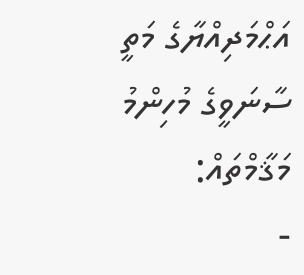އަޙްމަދިއްޔާގެ މަތީ ސާނަވީގެ މުހިންމު މަޤާމްތައް:
-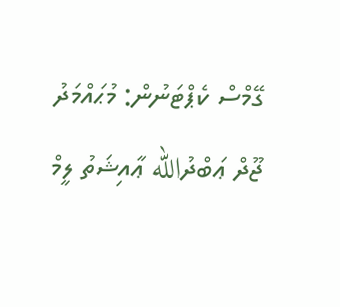ގޭމްސް ކެޕްޓަނުން: މުޙައްމަދު ޖޫދް ޢަބްދުالله ޢާއިޝަތު ލީމް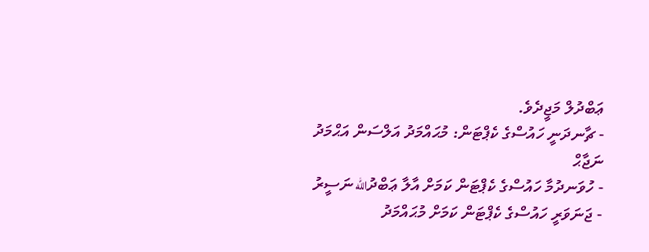ޢަބްދުލް މަޖީދެވެ.
- ޗާނދަނީ ހައުސްގެ ކެޕްޓަން: މުޙައްމަދު އަލްސަން އަޙްމަދު ނަޖާޙް
- ހުވަނދުމާ ހައުސްގެ ކެޕްޓަން ކަމަށް އާލާ ޢަބްދުالله ނަސީރު
- ޖަނަވަރީ ހައުސްގެ ކެޕްޓަން ކަމަށް މުޙައްމަދު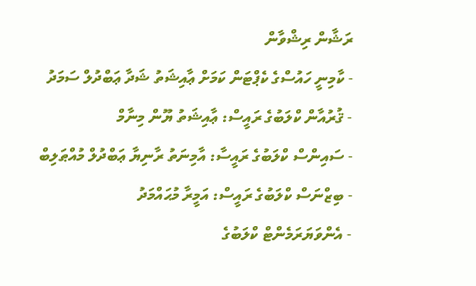ރަޝާން ރިޝްވާން
- ކާމިނީ ހައުސްގެ ކެޕްޓަން ކަމަށް ޢާއިޝަތު ޝަދާ ޢަބްދުލް ސަމަދު
- ޤުރުއާން ކްލަބުގެ ރައީސް: ޢާއިޝަތު ޔޫން މިނާމް
- ސައިންސް ކްލަބުގެ ރައީސާ: އާމިނަތު ރާނިޔާ ޢަބްދުލް މުއްޠަލިބް
- ބިޒްނަސް ކްލަބުގެ ރައީސް: އަމީރާ މުޙައްމަދު
- އެންވަޔަރަމެންޓް ކްލަބުގެ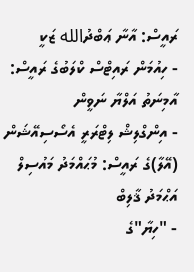ރައީސް: އާނާ ޢަބްދުالله ޒަކީ
- ހިއުމަން ރައިޓްސް ކްލަބުގެ ރައީސް: އާމިނަތު އަލްޔާ ނަވީން
- އިންގްލިޝް ލިޓްރަރީ އެސޯސިއޭޝަން (އޭލާ)ގެ ރައީސް: މުޙައްމަދު މައުސިލް އަޙްމަދު ޤާލިބް
- "ހިޔާ"ގެ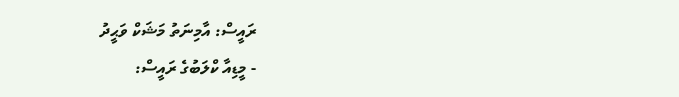ރައީސް: އާމިނަތު މަޝަކް ވަޙީދު
- މީޑިއާ ކްލަބުގެ ރައީސް: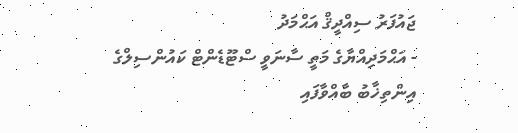ޖައުފަރު ސިއްދީޤް އަޙްމަދު
- އަޙްމަދިއްޔާގެ މަތީ ސާނަވީ ސްޓޫޑެންޓް ކައުންސިލްގެ އިންތިޚާބު ބާއްވާފައި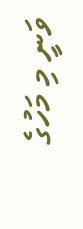ވަނީ މި މަހުގެ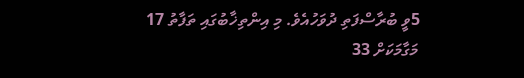5ވީ ބުރާސްފަތި ދުވަހުއެވެ. މި އިންތިޚާބުގައި ތަފާތު 17 މަގާމަކަށް 33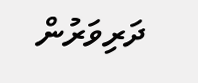ދަރިވަރުން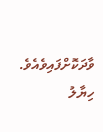ވާދަކޮށްފައިވެއެވެ.
ހިޔާލު